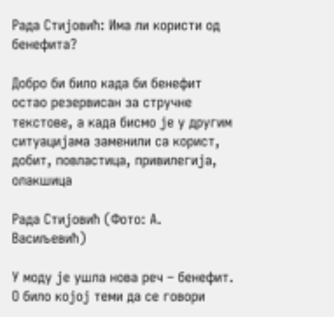Рада Стијовић: Има ли користи од бенефита?

Добро би било када би бенефит остао резервисан за стручне текстове, а када бисмо је у другим ситуацијама заменили са корист, добит, повластица, привилегија, олакшица

Рада Стијовић (Фото: А. Васиљевић)

У моду је ушла нова реч – бенефит. О било којој теми да се говори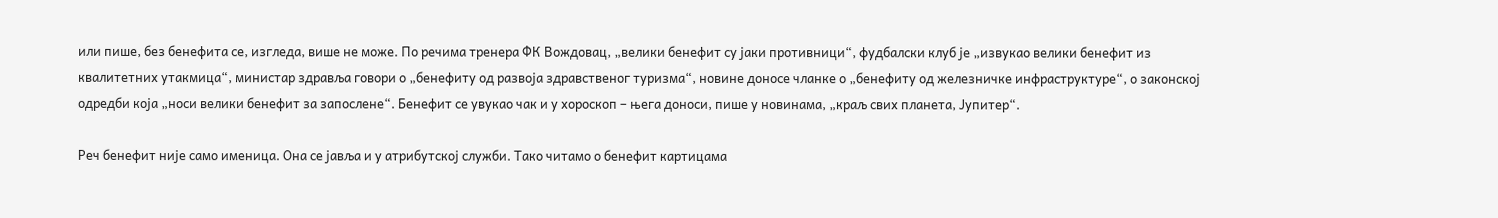или пише, без бенефита се, изгледа, више не може. По речима тренера ФК Вождовац, „велики бенефит су јаки противници“, фудбалски клуб је „извукао велики бенефит из квалитетних утакмица“, министар здравља говори о „бенефиту од развоја здравственог туризма“, новине доносе чланке о „бенефиту од железничке инфраструктуре“, о законској одредби која „носи велики бенефит за запослене“. Бенефит се увукао чак и у хороскоп – њега доноси, пише у новинама, „краљ свих планета, Јупитер“.

Реч бенефит није само именица. Она се јавља и у атрибутској служби. Тако читамо о бенефит картицама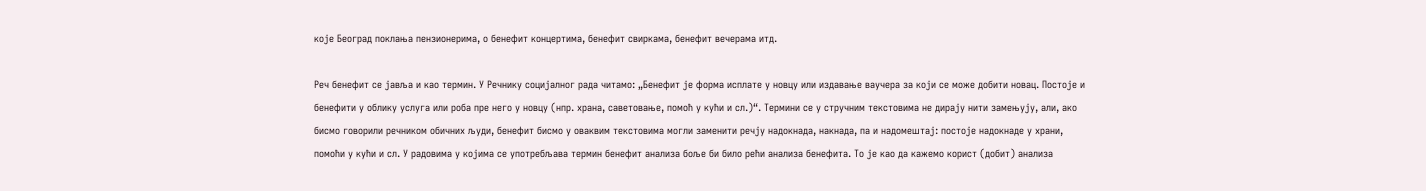које Београд поклања пензионерима, о бенефит концертима, бенефит свиркама, бенефит вечерама итд.

Реч бенефит се јавља и као термин. У Речнику социјалног рада читамо: „Бенефит је форма исплате у новцу или издавање ваучера за који се може добити новац. Постоје и бенефити у облику услуга или роба пре него у новцу (нпр. храна, саветовање, помоћ у кући и сл.)“. Термини се у стручним текстовима не дирају нити замењују, али, ако бисмо говорили речником обичних људи, бенефит бисмо у оваквим текстовима могли заменити речју надокнада, накнада, па и надомештај: постоје надокнаде у храни, помоћи у кући и сл. У радовима у којима се употребљава термин бенефит анализа боље би било рећи анализа бенефита. То је као да кажемо корист (добит) анализа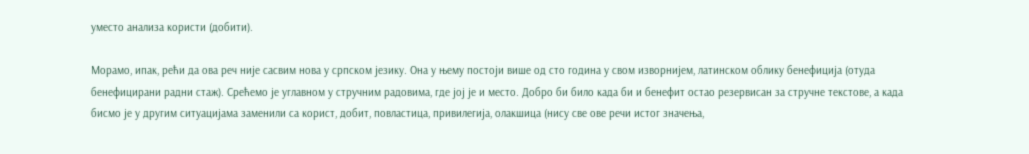уместо анализа користи (добити).

Морамо, ипак, рећи да ова реч није сасвим нова у српском језику. Она у њему постоји више од сто година у свом изворнијем, латинском облику бенефиција (отуда бенефицирани радни стаж). Срећемо је углавном у стручним радовима, где јој је и место. Добро би било када би и бенефит остао резервисан за стручне текстове, а када бисмо је у другим ситуацијама заменили са корист, добит, повластица, привилегија, олакшица (нису све ове речи истог значења,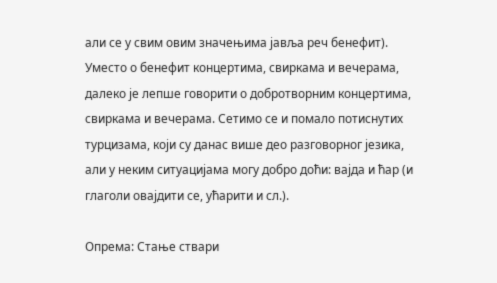али се у свим овим значењима јавља реч бенефит). Уместо о бенефит концертима, свиркама и вечерама, далеко је лепше говорити о добротворним концертима, свиркама и вечерама. Сетимо се и помало потиснутих турцизама, који су данас више део разговорног језика, али у неким ситуацијама могу добро доћи: вајда и ћар (и глаголи овајдити се, ућарити и сл.).

Опрема: Стање ствари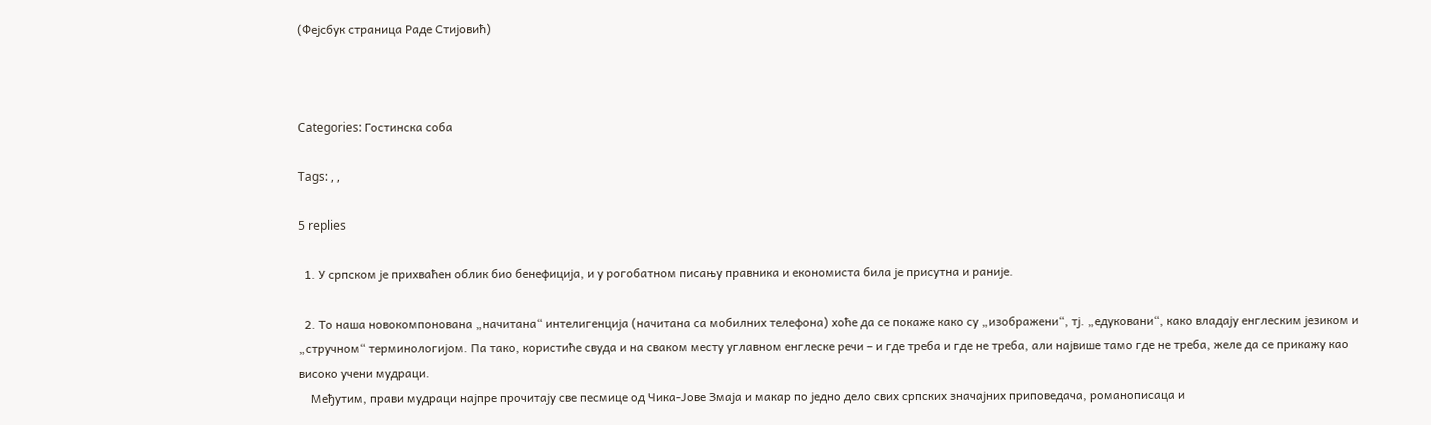(Фејсбук страница Раде Стијовић)



Categories: Гостинска соба

Tags: , ,

5 replies

  1. У српском је прихваћен облик био бенефиција, и у рогобатном писању правника и економиста била је присутна и раније.

  2. То наша новокомпонована „начитана“ интелигенција (начитана са мобилних телефона) хоће да се покаже како су „изображени“, тј. „едуковани“, како владају енглеским језиком и „стручном“ терминологијом. Па тако, користиће свуда и на сваком месту углавном енглеске речи – и где треба и где не треба, али највише тамо где не треба, желе да се прикажу као високо учени мудраци.
    Међутим, прави мудраци најпре прочитају све песмице од Чика-Јове Змаја и макар по једно дело свих српских значајних приповедача, романописаца и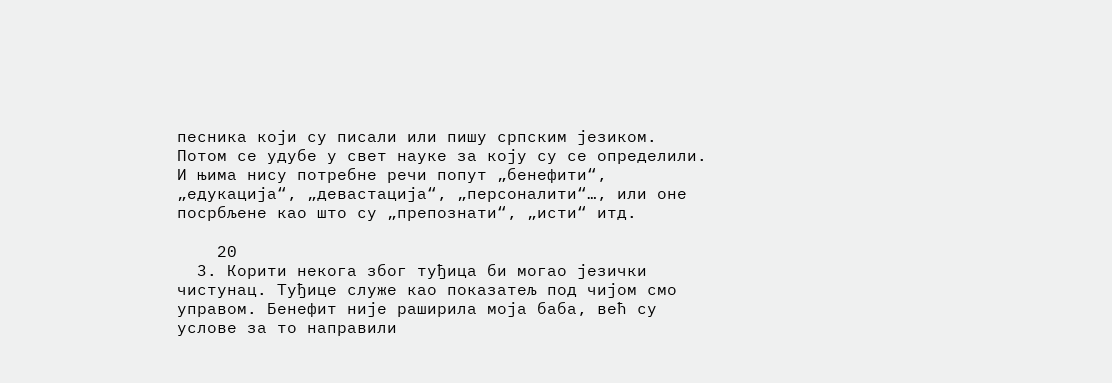песника који су писали или пишу српским језиком. Потом се удубе у свет науке за коју су се определили. И њима нису потребне речи попут „бенефити“, „едукација“, „девастација“, „персоналити“…, или оне посрбљене као што су „препознати“, „исти“ итд.

    20
  3. Корити некога због туђица би могао језички чистунац. Туђице служе као показатељ под чијом смо управом. Бенефит није раширила моја баба, већ су услове за то направили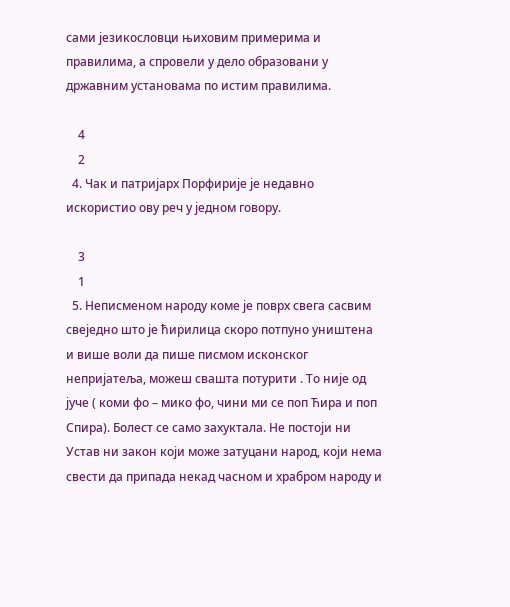сами језикословци њиховим примерима и правилима, а спровели у дело образовани у државним установама по истим правилима.

    4
    2
  4. Чак и патријарх Порфирије је недавно искористио ову реч у једном говору.

    3
    1
  5. Неписменом народу коме је поврх свега сасвим свеједно што је ћирилица скоро потпуно уништена и више воли да пише писмом исконског непријатеља, можеш свашта потурити . То није од јуче ( коми фо – мико фо, чини ми се поп Ћира и поп Спира). Болест се само захуктала. Не постоји ни Устав ни закон који може затуцани народ, који нема свести да припада некад часном и храбром народу и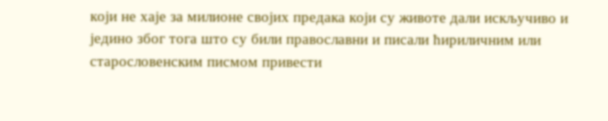који не хаје за милионе својих предака који су животе дали искључиво и једино због тога што су били православни и писали ћириличним или старословенским писмом привести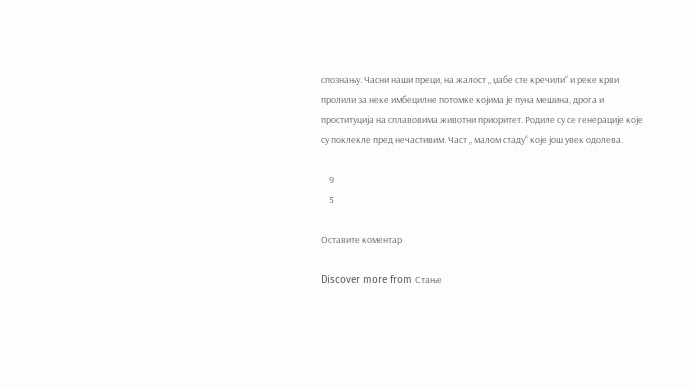спознању. Часни наши преци, на жалост „ џабе сте кречили“ и реке крви пролили за неке имбецилне потомке којима је пуна мешина, дрога и проституција на сплавовима животни приоритет. Родиле су се генерације које су поклекле пред нечастивим. Част „ малом стаду“ које још увек одолева.

    9
    5

Оставите коментар

Discover more from Стање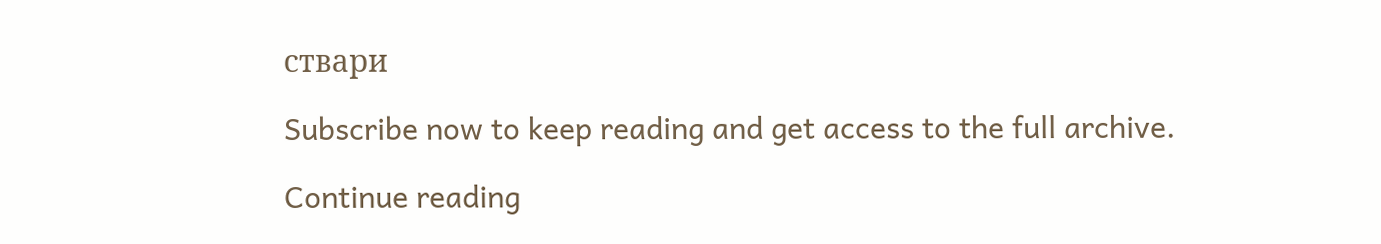ствари

Subscribe now to keep reading and get access to the full archive.

Continue reading